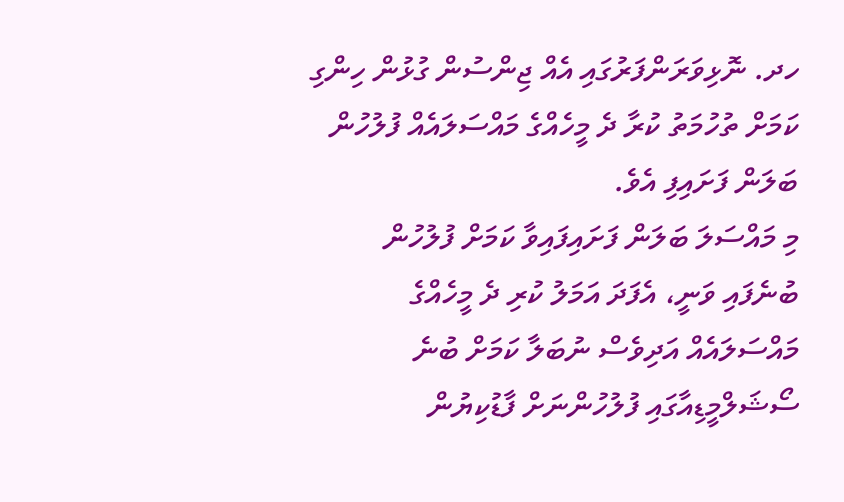ހދ. ނޮޅިވަރަންފަރުގައި އެއް ޖިންސުން ގުޅުން ހިންގި ކަމަށް ތުހުމަތު ކުރާ ދެ މީހެއްގެ މައްސަލައެއް ފުލުހުން ބަލަން ފަށައިފި އެވެ.
މި މައްސަލަ ބަލަން ފަށައިފައިވާ ކަމަށް ފުލުހުން ބުނެފައި ވަނީ، އެފަދަ އަމަލު ކުރި ދެ މީހެއްގެ މައްސަލައެއް އަދިވެސް ނުބަލާ ކަމަށް ބުނެ ސޯޝަލްމީޑިއާގައި ފުލުހުންނަށް ފާޑުކިޔުން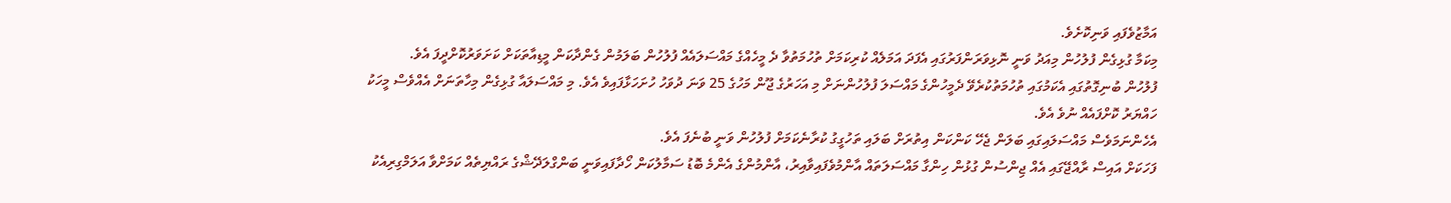އަމާޒުވެފައި ވަނިކޮށެވެ.
މިކަމާ ގުޅިގެން ފުލުހުން މިއަދު ވަނީ ނޮޅިވަރަންފަރުގައި އެފަދަ އަމަލެއް ކުރިކަމަށް ތުހުމަތުވާ ދެ މީހެއްގެ މައްސަލައެއް ފުލުހުން ބަލަމުން ގެންދާކަން މީޑިއާތަކަށް ކަށަވަރުކޮށްދީފަ އެވެ.
ފުލުހުން ބުނިގޮތުގައި އެކަމުގައި ތުހުމަތުކުރެވޭ ދެމީހުންގެ މައްސަލަ ފުލުހުންނަށް މި އަހަރުގެ ޖޫން މަހުގެ 25 ވަނަ ދުވަހު ހުށަހަޅާފައިވެ އެވެ. މި މައްސަލައާ ގުޅިގެން މިހާތަނަށް އެއްވެސް މީހަކު ހައްޔަރު ކޮށްފައެއް ނުވެ އެވެ.
އެހެންނަމަވެސް މައްސަލައިގައި ބަލަން ޖެހޭ ކަންކަން އިތުރަށް ބަލައި ތަހުގީގު ކުރާނެކަމަށް ފުލުހުން ވަނީ ބުނެފަ އެވެ.
ފަހަކަށް އައިސް ރާއްޖޭގައި އެއް ޖިންސުން ގުޅުން ހިންގާ މައްސަލަތައް އާންމުވެފައިވާއިރު، އާންމުންގެ އެންމެ ބޮޑު ސަމާލުކަން ހޯދާފައިވަނީ ބަންގްލަދޭޝްގެ ރައްޔިތެއް ކަމަށްވާ އަލަމްގިރިއެކު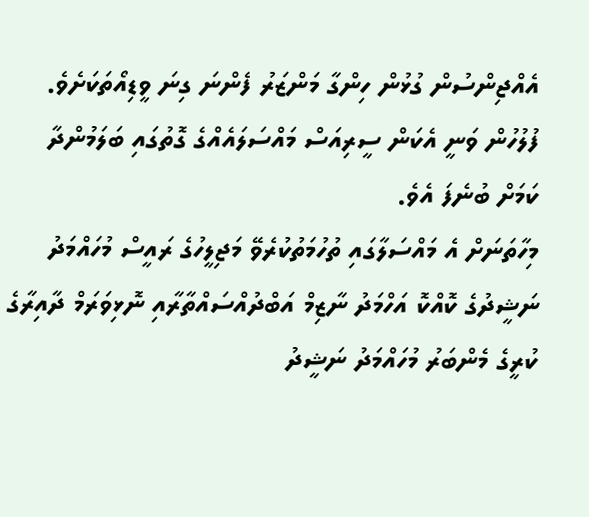އެއްޖިންސުން ގުޅުން ހިންގާ މަންޒަރު ފެންނަ ގިނަ ވީޑިއޯތަކަށެވެ. ފުލުހުން ވަނީ އެކަން ސީރިއަސް މައްސަލައެއްގެ ގޮތުގައި ބަލަމުންދާ ކަމަށް ބުނެފަ އެވެ.
މިހާތަނަށް އެ މައްސަލާގައި ތުހުމަތުކުރެވޭ މަޖިލީހުގެ ރައީސް މުހައްމަދު ނަޝީދުގެ ކޮއްކޮ އަހްމަދު ނާޒިމް އަބްދުއްސައްތާރާއި ނޮޅިވަރަމް ދާއިރާގެ ކުރީގެ މެންބަރު މުހައްމަދު ނަޝީދު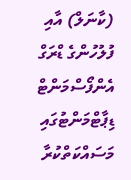(ކާނަލް) އާއި ފުލުހުންގެ ޑްރަގް އެންފޯސްމަންޓް ޑިޕާޓްމަންޓުގައި މަސައްކަތްކުރާ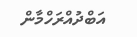އަބްދުއްރަހްމާން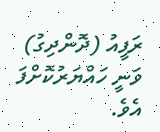ރަފީއު (ދޮންދިގު) ވަނީ ހައްޔަރުކޮށްފަ އެވެ.